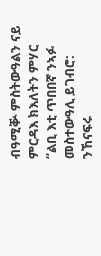ብዓሚቝ ምስትውዓልን ናይ ምርዳእ ክእለትን ምሃር
“ልቢ እቲ ጥበበኛ ንኣፉ መስተውዓሊ ይገብሮ: ንኸናፍሩ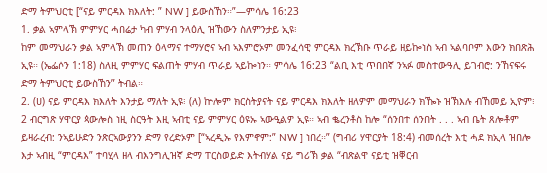ድማ ትምህርቲ [“ናይ ምርዳእ ክእለት: ” NW ] ይውስኸን።”—ምሳሌ 16:23
1. ቃል ኣምላኽ ምምሃር ሓበሬታ ካብ ምሃብ ንላዕሊ ዝኸውን ስለምንታይ ኢዩ፧
ከም መማህራን ቃል ኣምላኽ መጠን ዕላማና ተማሃሮና ኣብ ኣእምሮኦም መንፈሳዊ ምርዳእ ክረኽቡ ጥራይ ዘይኰነስ ኣብ ኣልባቦም እውን ክበጽሕ ኢዩ። (ኤፌሶን 1:18) ስለዚ ምምሃር ፍልጠት ምሃብ ጥራይ ኣይኰነን። ምሳሌ 16:23 “ልቢ እቲ ጥበበኛ ንኣፉ መስተውዓሊ ይገብሮ: ንኸናፍሩ ድማ ትምህርቲ ይውስኸን” ትብል።
2. (ሀ) ናይ ምርዳእ ክእለት እንታይ ማለት ኢዩ፧ (ለ) ኵሎም ክርስትያናት ናይ ምርዳእ ክእለት ዘለዎም መማህራን ክዀኑ ዝኽእሉ ብኸመይ ኢዮም፧
2 ብርግጽ ሃዋርያ ጳውሎስ ነዚ ስርዓት እዚ ኣብቲ ናይ ምምሃር ዕዩኡ ኣውዒልዎ ኢዩ። ኣብ ቈረንቶስ ከሎ “ሰንበተ ሰንበት . . . ኣብ ቤት ጸሎቶም ይዛራረብ: ንኣይሁድን ንጽርኣውያንን ድማ የረድኦም [“ኣረዲኡ የእምኖም:” NW ] ነበረ።” (ግብሪ ሃዋርያት 18:4) ብመሰረት እቲ ሓደ ክኢላ ዝበሎ እታ ኣብዚ “ምርዳእ” ተባሂላ ዘላ ብእንግሊዝኛ ድማ ፐርስወይድ እትብሃል ናይ ግሪኽ ቃል “ብጽልዋ ናይቲ ዝቐርብ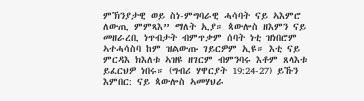ምኽንያታዊ ወይ ስነ-ምግባራዊ ሓሳባት ናይ ኣእምሮ ለውጢ ምምጻእ” ማለት ኢያ። ጳውሎስ ዘእምን ናይ መዘራረቢ ነጥብታት ብምጥቃም ሰባት ነቲ ዝነበሮም ኣተሓሳስባ ከም ዝልውጡ ገይርዎም ኢዩ። እቲ ናይ ምርዳእ ክእለቱ ኣዝዩ ዘገርም ብምንባሩ እቶም ጸላእቱ ይፈርህዎ ነበሩ። (ግብሪ ሃዋርያት 19:24-27) ይኹን እምበር: ናይ ጳውሎስ ኣመሃህራ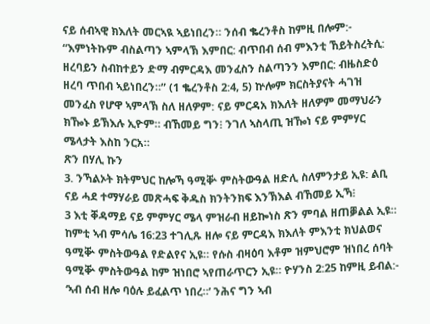ናይ ሰብኣዊ ክእለት መርኣዪ ኣይነበረን። ንሰብ ቈረንቶስ ከምዚ በሎም:- “እምነትኩም ብስልጣን ኣምላኽ እምበር: ብጥበብ ሰብ ምእንቲ ኸይትስረትሲ: ዘረባይን ስብከተይን ድማ ብምርዳእ መንፈስን ስልጣንን እምበር: ብዜስድዕ ዘረባ ጥበብ ኣይነበረን።” (1 ቈረንቶስ 2:4, 5) ኵሎም ክርስትያናት ሓገዝ መንፈስ የሆዋ ኣምላኽ ስለ ዘለዎም: ናይ ምርዳአ ክእለት ዘለዎም መማህራን ክዀኑ ይኽእሉ ኢዮም። ብኸመይ ግን፧ ንገለ ኣስላጢ ዝዀነ ናይ ምምሃር ሜላታት እስከ ንርአ።
ጽን በሃሊ ኩን
3. ንኻልኦት ክትምህር ከሎኻ ዓሚቝ ምስትውዓል ዘድሊ ስለምንታይ ኢዩ: ልቢ ናይ ሓደ ተማሃራይ መጽሓፍ ቅዱስ ክንትንክፍ እንኽእል ብኸመይ ኢኻ፧
3 እቲ ቐዳማይ ናይ ምምሃር ሜላ ምዝራብ ዘይኰነስ ጽን ምባል ዘጠቓልል ኢዩ። ከምቲ ኣብ ምሳሌ 16:23 ተገሊጹ ዘሎ ናይ ምርዳእ ክእለት ምእንቲ ክህልወና ዓሚቝ ምስትውዓል የድልየና ኢዩ። የሱስ ብዛዕባ እቶም ዝምህሮም ዝነበረ ሰባት ዓሚቝ ምስትውዓል ከም ዝነበሮ ኣየጠራጥርን ኢዩ። ዮሃንስ 2:25 ከምዚ ይብል:- ‘ኣብ ሰብ ዘሎ ባዕሉ ይፈልጥ ነበረ።’ ንሕና ግን ኣብ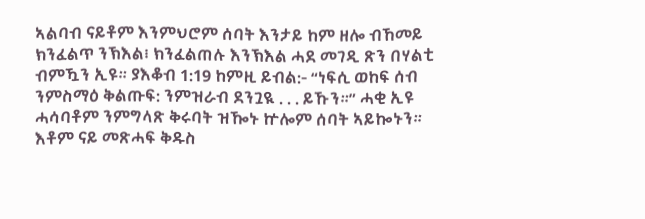ኣልባብ ናይቶም እንምህሮም ሰባት እንታይ ከም ዘሎ ብኸመይ ክንፈልጥ ንኽእል፧ ክንፈልጠሉ እንኽእል ሓደ መገዲ ጽን በሃልቲ ብምዃን ኢዩ። ያእቆብ 1:19 ከምዚ ይብል:- “ነፍሲ ወከፍ ሰብ ንምስማዕ ቅልጡፍ: ንምዝራብ ደንጓዪ . . . ይኹን።” ሓቂ ኢዩ ሓሳባቶም ንምግላጽ ቅሩባት ዝዀኑ ኵሎም ሰባት ኣይኰኑን። እቶም ናይ መጽሓፍ ቅዱስ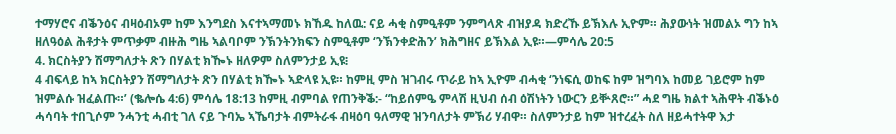ተማሃሮና ብቕንዕና ብዛዕብኦም ከም እንግደስ እናተኣማመኑ ክኸዱ ከለዉ: ናይ ሓቂ ስምዒቶም ንምግላጽ ብዝያዳ ክድረኹ ይኽእሉ ኢዮም። ሕያውነት ዝመልኦ ግን ከኣ ዘለዓዕል ሕቶታት ምጥቃም ብዙሕ ግዜ ኣልባቦም ንኽንትንክፍን ስምዒቶም ‘ንኽንቀድሕን’ ክሕግዘና ይኽእል ኢዩ።—ምሳሌ 20:5
4. ክርስትያን ሽማግለታት ጽን በሃልቲ ክዀኑ ዘለዎም ስለምንታይ ኢዩ፧
4 ብፍላይ ከኣ ክርስትያን ሽማግለታት ጽን በሃልቲ ክዀኑ ኣድላዩ ኢዩ። ከምዚ ምስ ዝገብሩ ጥራይ ከኣ ኢዮም ብሓቂ ‘ንነፍሲ ወከፍ ከም ዝግባእ ከመይ ገይሮም ከም ዝምልሱ ዝፈልጡ።’ (ቈሎሴ 4:6) ምሳሌ 18:13 ከምዚ ብምባል የጠንቅቕ:- “ከይሰምዔ ምላሽ ዚህብ ሰብ ዕሽነትን ነውርን ይቝጸሮ።” ሓደ ግዜ ክልተ ኣሕዋት ብቕኑዕ ሓሳባት ተበጊሶም ንሓንቲ ሓብቲ ገለ ናይ ጉባኤ ኣኼባታት ብምትራፋ ብዛዕባ ዓለማዊ ዝንባለታት ምኽሪ ሃብዋ። ስለምንታይ ከም ዝተረፈት ስለ ዘይሓተትዋ እታ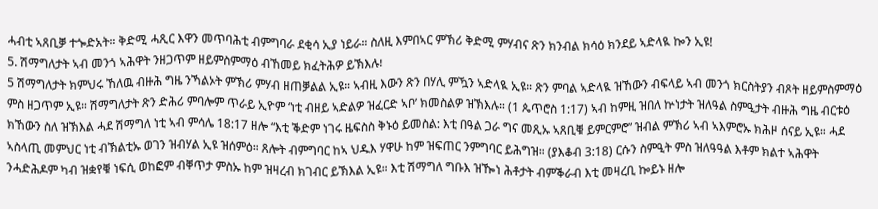ሓብቲ ኣጸቢቓ ተጐድአት። ቅድሚ ሓጺር እዋን መጥባሕቲ ብምግባራ ደቂሳ ኢያ ነይራ። ስለዚ እምበኣር ምኽሪ ቅድሚ ምሃብና ጽን ክንብል ክሳዕ ክንደይ ኣድላዪ ኰን ኢዩ!
5. ሽማግለታት ኣብ መንጎ ኣሕዋት ንዘጋጥም ዘይምስምማዕ ብኸመይ ክፈትሕዎ ይኽእሉ፧
5 ሽማግለታት ክምህሩ ኸለዉ ብዙሕ ግዜ ንኻልኦት ምኽሪ ምሃብ ዘጠቓልል ኢዩ። ኣብዚ እውን ጽን በሃሊ ምዃን ኣድላዪ ኢዩ። ጽን ምባል ኣድላዪ ዝኸውን ብፍላይ ኣብ መንጎ ክርስትያን ብጾት ዘይምስምማዕ ምስ ዘጋጥም ኢዩ። ሽማግለታት ጽን ድሕሪ ምባሎም ጥራይ ኢዮም ‘ነቲ ብዘይ ኣድልዎ ዝፈርድ ኣቦ’ ክመስልዎ ዝኽእሉ። (1 ጴጥሮስ 1:17) ኣብ ከምዚ ዝበለ ኵነታት ዝለዓል ስምዒታት ብዙሕ ግዜ ብርቱዕ ክኸውን ስለ ዝኽእል ሓደ ሽማግለ ነቲ ኣብ ምሳሌ 18:17 ዘሎ “እቲ ቕድም ነገሩ ዜፍስስ ቅኑዕ ይመስል: እቲ በዓል ጋራ ግና መጺኡ ኣጸቢቑ ይምርምሮ” ዝብል ምኽሪ ኣብ ኣእምሮኡ ክሕዞ ሰናይ ኢዩ። ሓደ ኣስላጢ መምህር ነቲ ብኽልቲኡ ወገን ዝብሃል ኢዩ ዝሰምዕ። ጸሎት ብምግባር ከኣ ህዱእ ሃዋሁ ከም ዝፍጠር ንምግባር ይሕግዝ። (ያእቆብ 3:18) ርሱን ስምዒት ምስ ዝለዓዓል እቶም ክልተ ኣሕዋት ንሓድሕዶም ካብ ዝቋየቑ ነፍሲ ወከፎም ብቐጥታ ምስኡ ከም ዝዛረብ ክገብር ይኽእል ኢዩ። እቲ ሽማግለ ግቡእ ዝዀነ ሕቶታት ብምቕራብ እቲ መዛረቢ ኰይኑ ዘሎ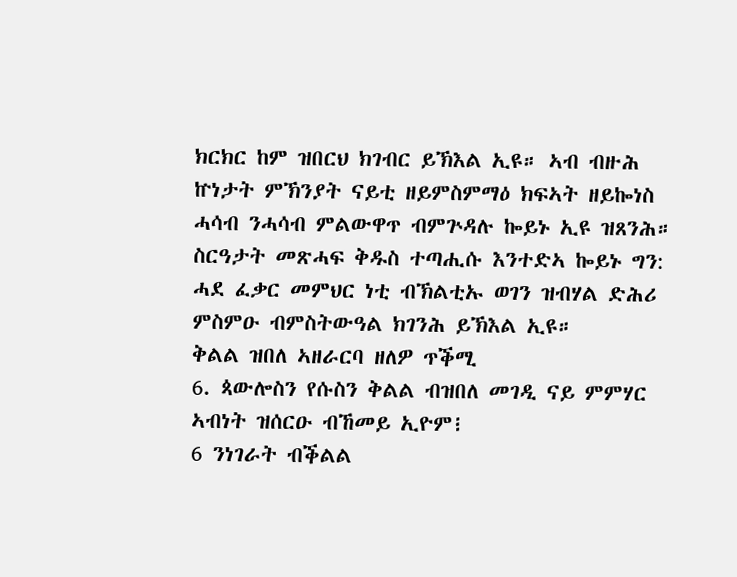ክርክር ከም ዝበርህ ክገብር ይኽእል ኢዩ። ኣብ ብዙሕ ኵነታት ምኽንያት ናይቲ ዘይምስምማዕ ክፍኣት ዘይኰነስ ሓሳብ ንሓሳብ ምልውዋጥ ብምጕዳሉ ኰይኑ ኢዩ ዝጸንሕ። ስርዓታት መጽሓፍ ቅዱስ ተጣሒሱ እንተድኣ ኰይኑ ግን: ሓደ ፈቃር መምህር ነቲ ብኽልቲኡ ወገን ዝብሃል ድሕሪ ምስምዑ ብምስትውዓል ክገንሕ ይኽእል ኢዩ።
ቅልል ዝበለ ኣዘራርባ ዘለዎ ጥቕሚ
6. ጳውሎስን የሱስን ቅልል ብዝበለ መገዲ ናይ ምምሃር ኣብነት ዝሰርዑ ብኸመይ ኢዮም፧
6 ንነገራት ብቕልል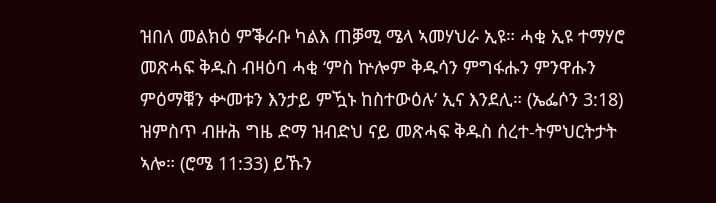ዝበለ መልክዕ ምቕራቡ ካልእ ጠቓሚ ሜላ ኣመሃህራ ኢዩ። ሓቂ ኢዩ ተማሃሮ መጽሓፍ ቅዱስ ብዛዕባ ሓቂ ‘ምስ ኵሎም ቅዱሳን ምግፋሑን ምንዋሑን ምዕማቑን ቍመቱን እንታይ ምዃኑ ከስተውዕሉ’ ኢና እንደሊ። (ኤፌሶን 3:18) ዝምስጥ ብዙሕ ግዜ ድማ ዝብድህ ናይ መጽሓፍ ቅዱስ ሰረተ-ትምህርትታት ኣሎ። (ሮሜ 11:33) ይኹን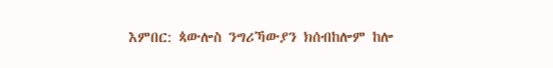እምበር: ጳውሎስ ንግሪኻውያን ክሰብከሎም ከሎ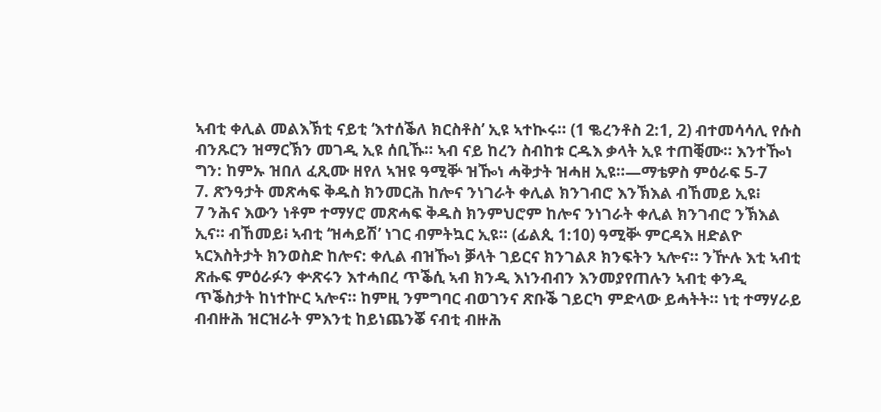ኣብቲ ቀሊል መልእኽቲ ናይቲ ‘እተሰቕለ ክርስቶስ’ ኢዩ ኣተኲሩ። (1 ቈረንቶስ 2:1, 2) ብተመሳሳሊ የሱስ ብንጹርን ዝማርኽን መገዲ ኢዩ ሰቢኹ። ኣብ ናይ ከረን ስብከቱ ርዱእ ቃላት ኢዩ ተጠቒሙ። እንተዀነ ግን: ከምኡ ዝበለ ፈጺሙ ዘየለ ኣዝዩ ዓሚቝ ዝዀነ ሓቅታት ዝሓዘ ኢዩ።—ማቴዎስ ምዕራፍ 5-7
7. ጽንዓታት መጽሓፍ ቅዱስ ክንመርሕ ከሎና ንነገራት ቀሊል ክንገብሮ እንኽእል ብኸመይ ኢዩ፧
7 ንሕና እውን ነቶም ተማሃሮ መጽሓፍ ቅዱስ ክንምህሮም ከሎና ንነገራት ቀሊል ክንገብሮ ንኽእል ኢና። ብኸመይ፧ ኣብቲ ‘ዝሓይሽ’ ነገር ብምትኳር ኢዩ። (ፊልጲ 1:10) ዓሚቝ ምርዳእ ዘድልዮ ኣርእስትታት ክንወስድ ከሎና: ቀሊል ብዝዀነ ቓላት ገይርና ክንገልጾ ክንፍትን ኣሎና። ንዅሉ እቲ ኣብቲ ጽሑፍ ምዕራፉን ቍጽሩን እተሓበረ ጥቕሲ ኣብ ክንዲ እነንብብን እንመያየጠሉን ኣብቲ ቀንዲ ጥቕስታት ከነተኵር ኣሎና። ከምዚ ንምግባር ብወገንና ጽቡቕ ገይርካ ምድላው ይሓትት። ነቲ ተማሃራይ ብብዙሕ ዝርዝራት ምእንቲ ከይነጨንቖ ናብቲ ብዙሕ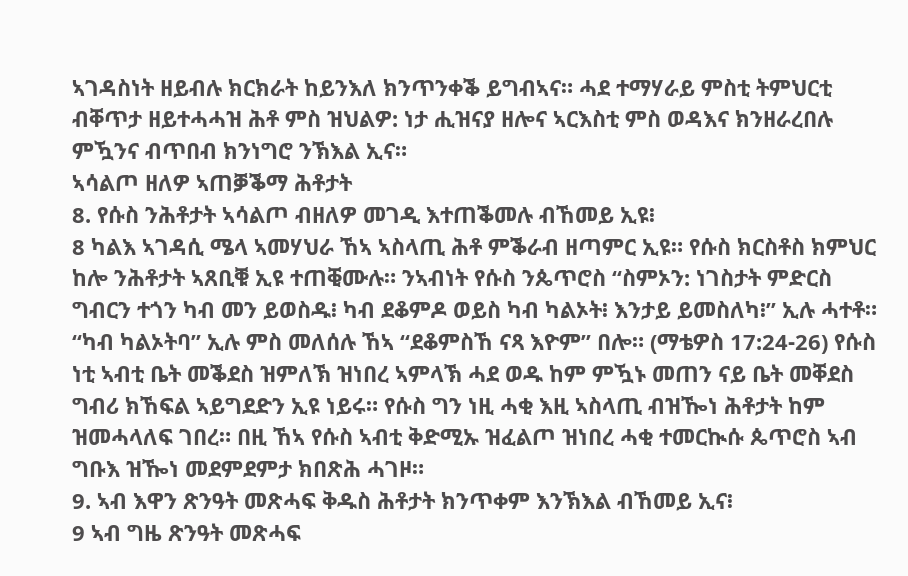ኣገዳስነት ዘይብሉ ክርክራት ከይንእለ ክንጥንቀቕ ይግብኣና። ሓደ ተማሃራይ ምስቲ ትምህርቲ ብቐጥታ ዘይተሓሓዝ ሕቶ ምስ ዝህልዎ: ነታ ሒዝናያ ዘሎና ኣርእስቲ ምስ ወዳእና ክንዘራረበሉ ምዃንና ብጥበብ ክንነግሮ ንኽእል ኢና።
ኣሳልጦ ዘለዎ ኣጠቓቕማ ሕቶታት
8. የሱስ ንሕቶታት ኣሳልጦ ብዘለዎ መገዲ እተጠቕመሉ ብኸመይ ኢዩ፧
8 ካልእ ኣገዳሲ ሜላ ኣመሃህራ ኸኣ ኣስላጢ ሕቶ ምቕራብ ዘጣምር ኢዩ። የሱስ ክርስቶስ ክምህር ከሎ ንሕቶታት ኣጸቢቑ ኢዩ ተጠቒሙሉ። ንኣብነት የሱስ ንጴጥሮስ “ስምኦን: ነገስታት ምድርስ ግብርን ተጎን ካብ መን ይወስዱ፧ ካብ ደቆምዶ ወይስ ካብ ካልኦት፧ እንታይ ይመስለካ፧” ኢሉ ሓተቶ። “ካብ ካልኦትባ” ኢሉ ምስ መለሰሉ ኸኣ “ደቆምስኸ ናጻ እዮም” በሎ። (ማቴዎስ 17:24-26) የሱስ ነቲ ኣብቲ ቤት መቕደስ ዝምለኽ ዝነበረ ኣምላኽ ሓደ ወዱ ከም ምዃኑ መጠን ናይ ቤት መቐደስ ግብሪ ክኸፍል ኣይግደድን ኢዩ ነይሩ። የሱስ ግን ነዚ ሓቂ እዚ ኣስላጢ ብዝዀነ ሕቶታት ከም ዝመሓላለፍ ገበረ። በዚ ኸኣ የሱስ ኣብቲ ቅድሚኡ ዝፈልጦ ዝነበረ ሓቂ ተመርኲሱ ጴጥሮስ ኣብ ግቡእ ዝዀነ መደምደምታ ክበጽሕ ሓገዞ።
9. ኣብ እዋን ጽንዓት መጽሓፍ ቅዱስ ሕቶታት ክንጥቀም እንኽእል ብኸመይ ኢና፧
9 ኣብ ግዜ ጽንዓት መጽሓፍ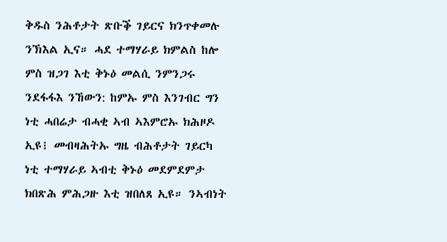ቅዱስ ንሕቶታት ጽቡቕ ገይርና ክንጥቀመሉ ንኽእል ኢና። ሓደ ተማሃራይ ክምልስ ከሎ ምስ ዝጋገ እቲ ቅኑዕ መልሲ ንምንጋሩ ንደፋፋእ ንኸውን: ከምኡ ምስ እንገብር ግን ነቲ ሓበሬታ ብሓቂ ኣብ ኣእምሮኡ ክሕዞዶ ኢዩ፧ መብዛሕትኡ ግዜ ብሕቶታት ገይርካ ነቲ ተማሃራይ ኣብቲ ቅኑዕ መደምደምታ ክበጽሕ ምሕጋዙ እቲ ዝበለጸ ኢዩ። ንኣብነት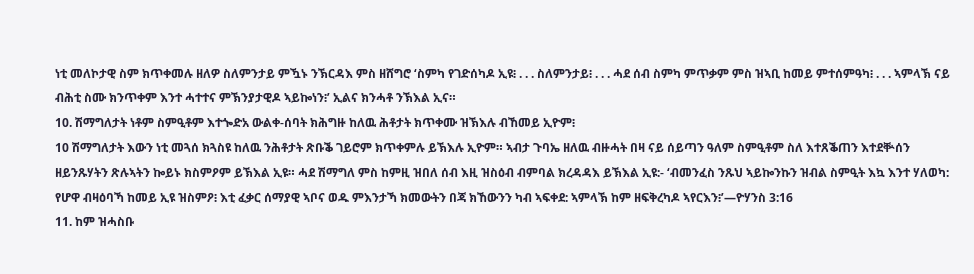ነቲ መለኮታዊ ስም ክጥቀመሉ ዘለዎ ስለምንታይ ምዃኑ ንኽርዳእ ምስ ዘሸግሮ ‘ስምካ የገድሰካዶ ኢዩ፧ . . . ስለምንታይ፧ . . . ሓደ ሰብ ስምካ ምጥቃም ምስ ዝኣቢ ከመይ ምተሰምዓካ፧ . . . ኣምላኽ ናይ ብሕቲ ስሙ ክንጥቀም እንተ ሓተተና ምኽንያታዊዶ ኣይኰነን፧’ ኢልና ክንሓቶ ንኽእል ኢና።
10. ሽማግለታት ነቶም ስምዒቶም እተጐድአ ውልቀ-ሰባት ክሕግዙ ከለዉ ሕቶታት ክጥቀሙ ዝኽእሉ ብኸመይ ኢዮም፧
10 ሽማግለታት እውን ነቲ መጓሰ ክጓስዩ ከለዉ ንሕቶታት ጽቡቕ ገይሮም ክጥቀምሉ ይኽእሉ ኢዮም። ኣብታ ጉባኤ ዘለዉ ብዙሓት በዛ ናይ ሰይጣን ዓለም ስምዒቶም ስለ እተጸቕጠን እተደቝሰን ዘይንጹሃትን ጽሉኣትን ኰይኑ ክስምዖም ይኽእል ኢዩ። ሓደ ሽማግለ ምስ ከምዚ ዝበለ ሰብ እዚ ዝስዕብ ብምባል ክረዳዳእ ይኽእል ኢዩ:- ‘ብመንፈስ ንጹህ ኣይኰንኩን ዝብል ስምዒት እኳ እንተ ሃለወካ: የሆዋ ብዛዕባኻ ከመይ ኢዩ ዝስምዖ፧ እቲ ፈቃር ሰማያዊ ኣቦና ወዱ ምእንታኻ ክመውትን በጃ ክኸውንን ካብ ኣፍቀደ: ኣምላኽ ከም ዘፍቅረካዶ ኣየርእን፧’—ዮሃንስ 3:16
11. ከም ዝሓስቡ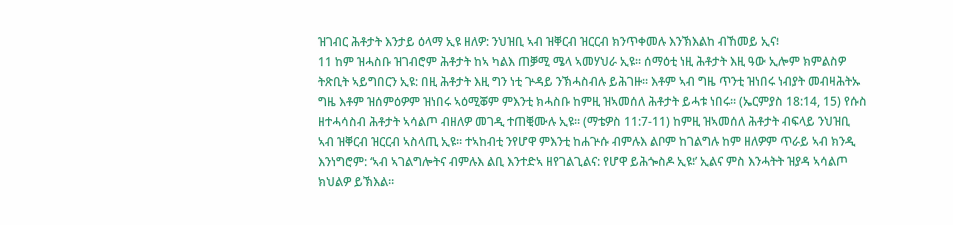ዝገብር ሕቶታት እንታይ ዕላማ ኢዩ ዘለዎ: ንህዝቢ ኣብ ዝቐርብ ዝርርብ ክንጥቀመሉ እንኽእልከ ብኸመይ ኢና፧
11 ከም ዝሓስቡ ዝገብሮም ሕቶታት ከኣ ካልእ ጠቓሚ ሜላ ኣመሃህራ ኢዩ። ሰማዕቲ ነዚ ሕቶታት እዚ ዓው ኢሎም ክምልስዎ ትጽቢት ኣይግበርን ኢዩ: በዚ ሕቶታት እዚ ግን ነቲ ጕዳይ ንኽሓስብሉ ይሕገዙ። እቶም ኣብ ግዜ ጥንቲ ዝነበሩ ነብያት መብዛሕትኡ ግዜ እቶም ዝሰምዕዎም ዝነበሩ ኣዕሚቖም ምእንቲ ክሓስቡ ከምዚ ዝኣመሰለ ሕቶታት ይሓቱ ነበሩ። (ኤርምያስ 18:14, 15) የሱስ ዘተሓሳስብ ሕቶታት ኣሳልጦ ብዘለዎ መገዲ ተጠቒሙሉ ኢዩ። (ማቴዎስ 11:7-11) ከምዚ ዝኣመሰለ ሕቶታት ብፍላይ ንህዝቢ ኣብ ዝቐርብ ዝርርብ ኣስላጢ ኢዩ። ተኣከብቲ ንየሆዋ ምእንቲ ከሐጕሱ ብምሉእ ልቦም ከገልግሉ ከም ዘለዎም ጥራይ ኣብ ክንዲ እንነግሮም: ‘ኣብ ኣገልግሎትና ብምሉእ ልቢ እንተድኣ ዘየገልጊልና: የሆዋ ይሕጐስዶ ኢዩ፧’ ኢልና ምስ እንሓትት ዝያዳ ኣሳልጦ ክህልዎ ይኽእል።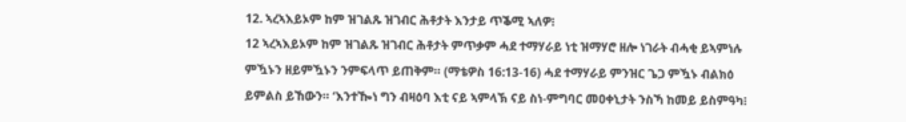12. ኣረኣእይኦም ከም ዝገልጹ ዝገብር ሕቶታት እንታይ ጥቕሚ ኣለዎ፧
12 ኣረኣእይኦም ከም ዝገልጹ ዝገብር ሕቶታት ምጥቃም ሓደ ተማሃራይ ነቲ ዝማሃሮ ዘሎ ነገራት ብሓቂ ይኣምነሉ ምዃኑን ዘይምዃኑን ንምፍላጥ ይጠቅም። (ማቴዎስ 16:13-16) ሓደ ተማሃራይ ምንዝር ጌጋ ምዃኑ ብልክዕ ይምልስ ይኸውን። ‘እንተዀነ ግን ብዛዕባ እቲ ናይ ኣምላኽ ናይ ስነ-ምግባር መዐቀኒታት ንስኻ ከመይ ይስምዓካ፧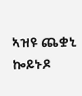ኣዝዩ ጨቋኒ ኰይኑዶ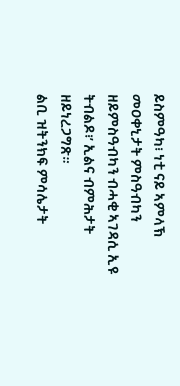ይስምዓካ፧ ነቲ ናይ ኣምላኽ መዐቀኒታት ምስዓብካን ዘይምስዓብካን ብሓቂ ኣገዳሲ ኢዩ ትብልዶ፧’ ኢልና ብምሕታት ዘይነረጋግጽ።
ልቢ ዝትንክፍ ምሳሌታት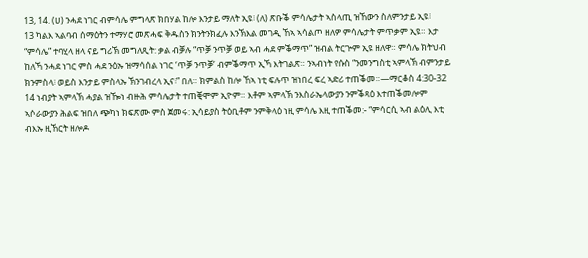13, 14. (ሀ) ንሓደ ነገር ብምሳሌ ምግላጽ ክበሃል ከሎ እንታይ ማለት ኢዩ፧ (ለ) ጽቡቕ ምሳሌታት ኣስላጢ ዝኸውን ስለምንታይ ኢዩ፧
13 ካልእ ኣልባብ ሰማዕትን ተማሃሮ መጽሓፍ ቅዱስን ክንትንክፈሉ እንኽእል መገዲ ኸኣ ኣሳልጦ ዘለዎ ምሳሌታት ምጥቃም ኢዩ። እታ “ምሳሌ” ተባሂላ ዘላ ናይ ግሪኽ መግለጺት: ቃል ብቓሉ “ጥቓ ንጥቓ ወይ ኣብ ሓደ ምቕማጥ” ዝብል ትርጕም ኢዩ ዘለዋ። ምሳሌ ክትህብ ከለኻ ንሓደ ነገር ምስ ሓደ ንዕኡ ዝማሳሰል ነገር ‘ጥቓ ንጥቓ’ ብምቕማጥ ኢኻ እትገልጽ። ንኣብነት የሱስ “ንመንግስቲ ኣምላኽ ብምንታይ ክንምስላ፧ ወይስ እንታይ ምስላኡ ኽንገብረላ ኢና፧” በለ። ክምልስ ከሎ ኸኣ ነቲ ፍሉጥ ዝነበረ ፍረ ኣድሪ ተጠቕመ።—ማርቆስ 4:30-32
14 ነብያት ኣምላኽ ሓያል ዝዀነ ብዙሕ ምሳሌታት ተጠቒሞም ኢዮም። እቶም ኣምላኽ ንእስራኤላውያን ንምቕጻዕ እተጠቕመሎም ኣሶራውያን ሕልፍ ዝበለ ጭካነ ክፍጽሙ ምስ ጀመሩ: ኢሳይያስ ትዕቢቶም ንምቅላዕ ነዚ ምሳሌ እዚ ተጠቕመ:- “ምሳርሲ ኣብ ልዕሊ እቲ ብእኡ ዚኸርት ዘሎዶ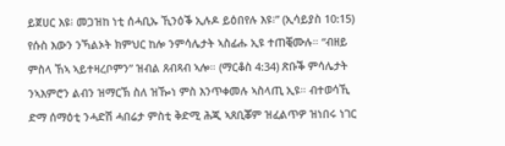ይጀሀር እዩ፧ መጋዝከ ነቲ ሰሓቢኡ ኺንዕቕ ኢሉዶ ይዕበየሉ እዩ፧” (ኢሳይያስ 10:15) የሱስ እውን ንኻልኦት ክምህር ከሎ ንምሳሌታት ኣስፊሑ ኢዩ ተጠቒሙሉ። “ብዘይ ምስላ ኸኣ ኣይተዛረቦምን” ዝብል ጸብጻብ ኣሎ። (ማርቆስ 4:34) ጽቡቕ ምሳሌታት ንኣእምሮን ልብን ዝማርኽ ስለ ዝዀነ ምስ እንጥቀመሉ ኣስላጢ ኢዩ። ብተወሳኺ ድማ ሰማዕቲ ንሓድሽ ሓበሬታ ምስቲ ቅድሚ ሕጂ ኣጸቢቖም ዝፈልጥዎ ዝነበሩ ነገር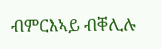ብምርእኣይ ብቐሊሉ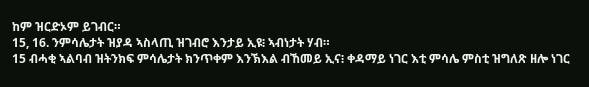ከም ዝርድኦም ይገብር።
15, 16. ንምሳሌታት ዝያዳ ኣስላጢ ዝገብሮ እንታይ ኢዩ፧ ኣብነታት ሃብ።
15 ብሓቂ ኣልባብ ዝትንክፍ ምሳሌታት ክንጥቀም እንኽእል ብኸመይ ኢና፧ ቀዳማይ ነገር እቲ ምሳሌ ምስቲ ዝግለጽ ዘሎ ነገር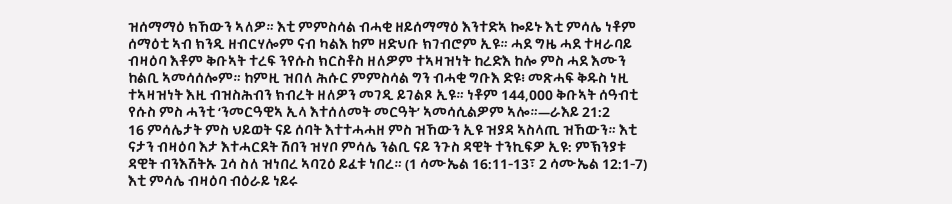ዝሰማማዕ ክኸውን ኣለዎ። እቲ ምምስሳል ብሓቂ ዘይሰማማዕ እንተድኣ ኰይኑ እቲ ምሳሌ ነቶም ሰማዕቲ ኣብ ክንዲ ዘብርሃሎም ናብ ካልእ ከም ዘድህቡ ክገብሮም ኢዩ። ሓደ ግዜ ሓደ ተዛራባይ ብዛዕባ እቶም ቅቡኣት ተረፍ ንየሱስ ክርስቶስ ዘለዎም ተኣዛዝነት ከረድእ ከሎ ምስ ሓደ እሙን ከልቢ ኣመሳሰሎም። ከምዚ ዝበለ ሕሱር ምምስሳል ግን ብሓቂ ግቡእ ድዩ፧ መጽሓፍ ቅዱስ ነዚ ተኣዛዝነት እዚ ብዝስሕብን ክብረት ዘለዎን መገዲ ይገልጾ ኢዩ። ነቶም 144,000 ቅቡኣት ሰዓብቲ የሱስ ምስ ሓንቲ ‘ንመርዓዊኣ ኢላ እተሰለመት መርዓት’ ኣመሳሲልዎም ኣሎ።—ራእይ 21:2
16 ምሳሌታት ምስ ህይወት ናይ ሰባት እተተሓሓዘ ምስ ዝኸውን ኢዩ ዝያዳ ኣስላጢ ዝኸውን። እቲ ናታን ብዛዕባ እታ እተሓርደት ሽበን ዝሃቦ ምሳሌ ንልቢ ናይ ንጉስ ዳዊት ተንኪፍዎ ኢዩ: ምኽንያቱ ዳዊት ብንእሽትኡ ጓሳ ስለ ዝነበረ ኣባጊዕ ይፈቱ ነበረ። (1 ሳሙኤል 16:11-13፣ 2 ሳሙኤል 12:1-7) እቲ ምሳሌ ብዛዕባ ብዕራይ ነይሩ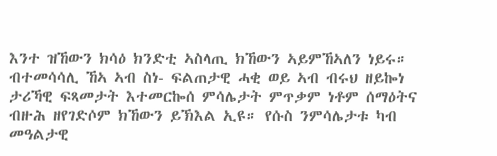እንተ ዝኸውን ክሳዕ ክንድቲ ኣስላጢ ክኸውን ኣይምኸኣለን ነይሩ። ብተመሳሳሊ ኸኣ ኣብ ስነ- ፍልጠታዊ ሓቂ ወይ ኣብ ብሩህ ዘይኰነ ታሪኻዊ ፍጻመታት እተመርኰሰ ምሳሌታት ምጥቃም ነቶም ሰማዕትና ብዙሕ ዘየገድሶም ክኸውን ይኽእል ኢዩ። የሱስ ንምሳሌታቱ ካብ መዓልታዊ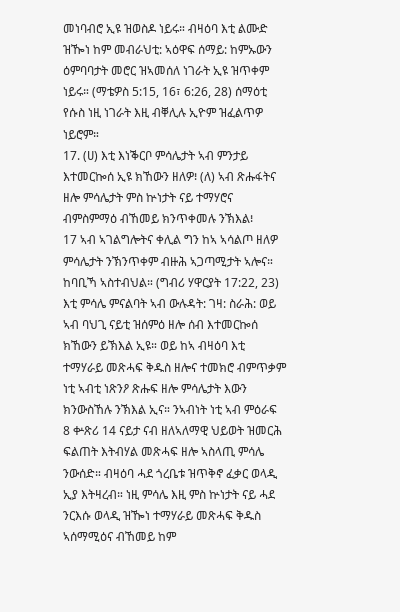መነባብሮ ኢዩ ዝወስዶ ነይሩ። ብዛዕባ እቲ ልሙድ ዝዀነ ከም መብራህቲ: ኣዕዋፍ ሰማይ: ከምኡውን ዕምባባታት መሮር ዝኣመሰለ ነገራት ኢዩ ዝጥቀም ነይሩ። (ማቴዎስ 5:15, 16፣ 6:26, 28) ሰማዕቲ የሱስ ነዚ ነገራት እዚ ብቐሊሉ ኢዮም ዝፈልጥዎ ነይሮም።
17. (ሀ) እቲ እነቕርቦ ምሳሌታት ኣብ ምንታይ እተመርኰሰ ኢዩ ክኸውን ዘለዎ፧ (ለ) ኣብ ጽሑፋትና ዘሎ ምሳሌታት ምስ ኵነታት ናይ ተማሃሮና ብምስምማዕ ብኸመይ ክንጥቀመሉ ንኽእል፧
17 ኣብ ኣገልግሎትና ቀሊል ግን ከኣ ኣሳልጦ ዘለዎ ምሳሌታት ንኽንጥቀም ብዙሕ ኣጋጣሚታት ኣሎና። ከባቢኻ ኣስተብህል። (ግብሪ ሃዋርያት 17:22, 23) እቲ ምሳሌ ምናልባት ኣብ ውሉዳት: ገዛ: ስራሕ: ወይ ኣብ ባህጊ ናይቲ ዝሰምዕ ዘሎ ሰብ እተመርኰሰ ክኸውን ይኽእል ኢዩ። ወይ ከኣ ብዛዕባ እቲ ተማሃራይ መጽሓፍ ቅዱስ ዘሎና ተመክሮ ብምጥቃም ነቲ ኣብቲ ነጽንዖ ጽሑፍ ዘሎ ምሳሌታት እውን ክንውስኸሉ ንኽእል ኢና። ንኣብነት ነቲ ኣብ ምዕራፍ 8 ቍጽሪ 14 ናይታ ናብ ዘለኣለማዊ ህይወት ዝመርሕ ፍልጠት እትብሃል መጽሓፍ ዘሎ ኣስላጢ ምሳሌ ንውሰድ። ብዛዕባ ሓደ ጎረቤቱ ዝጥቅኖ ፈቃር ወላዲ ኢያ እትዛረብ። ነዚ ምሳሌ እዚ ምስ ኵነታት ናይ ሓደ ንርእሱ ወላዲ ዝዀነ ተማሃራይ መጽሓፍ ቅዱስ ኣሰማሚዕና ብኸመይ ከም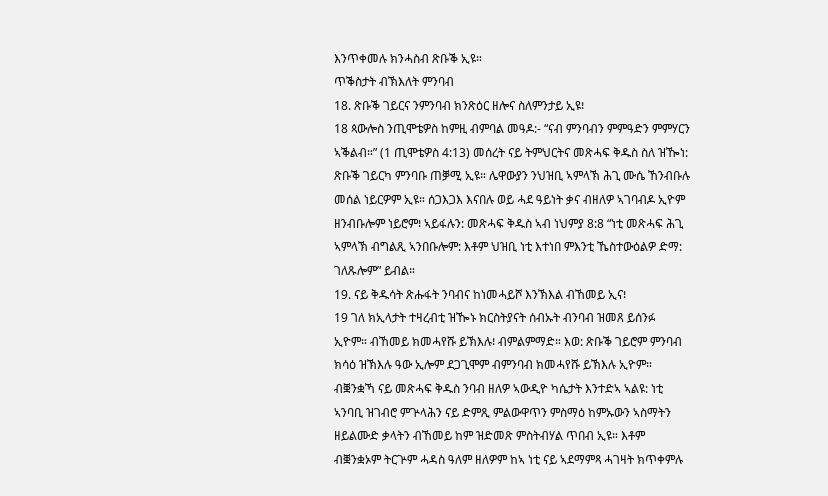እንጥቀመሉ ክንሓስብ ጽቡቕ ኢዩ።
ጥቕስታት ብኽእለት ምንባብ
18. ጽቡቕ ገይርና ንምንባብ ክንጽዕር ዘሎና ስለምንታይ ኢዩ፧
18 ጳውሎስ ንጢሞቴዎስ ከምዚ ብምባል መዓዶ:- “ናብ ምንባብን ምምዓድን ምምሃርን ኣቕልብ።” (1 ጢሞቴዎስ 4:13) መሰረት ናይ ትምህርትና መጽሓፍ ቅዱስ ስለ ዝዀነ: ጽቡቕ ገይርካ ምንባቡ ጠቓሚ ኢዩ። ሌዋውያን ንህዝቢ ኣምላኽ ሕጊ ሙሴ ኸንብቡሉ መሰል ነይርዎም ኢዩ። ሰጋእጋእ እናበሉ ወይ ሓደ ዓይነት ቃና ብዘለዎ ኣገባብዶ ኢዮም ዘንብቡሎም ነይሮም፧ ኣይፋሉን: መጽሓፍ ቅዱስ ኣብ ነህምያ 8:8 “ነቲ መጽሓፍ ሕጊ ኣምላኽ ብግልጺ ኣንበቡሎም: እቶም ህዝቢ ነቲ እተነበ ምእንቲ ኼስተውዕልዎ ድማ: ገለጹሎም” ይብል።
19. ናይ ቅዱሳት ጽሑፋት ንባብና ከነመሓይሾ እንኽእል ብኸመይ ኢና፧
19 ገለ ክኢላታት ተዛረብቲ ዝዀኑ ክርስትያናት ሰብኡት ብንባብ ዝመጸ ይሰንፉ ኢዮም። ብኸመይ ክመሓየሹ ይኽእሉ፧ ብምልምማድ። እወ: ጽቡቕ ገይሮም ምንባብ ክሳዕ ዝኽእሉ ዓው ኢሎም ደጋጊሞም ብምንባብ ክመሓየሹ ይኽእሉ ኢዮም። ብቛንቋኻ ናይ መጽሓፍ ቅዱስ ንባብ ዘለዎ ኣውዲዮ ካሴታት እንተድኣ ኣልዩ: ነቲ ኣንባቢ ዝገብሮ ምጕላሕን ናይ ድምጺ ምልውዋጥን ምስማዕ ከምኡውን ኣስማትን ዘይልሙድ ቃላትን ብኸመይ ከም ዝድመጽ ምስትብሃል ጥበብ ኢዩ። እቶም ብቛንቋኦም ትርጕም ሓዳስ ዓለም ዘለዎም ከኣ ነቲ ናይ ኣደማምጻ ሓገዛት ክጥቀምሉ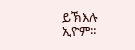ይኽእሉ ኢዮም።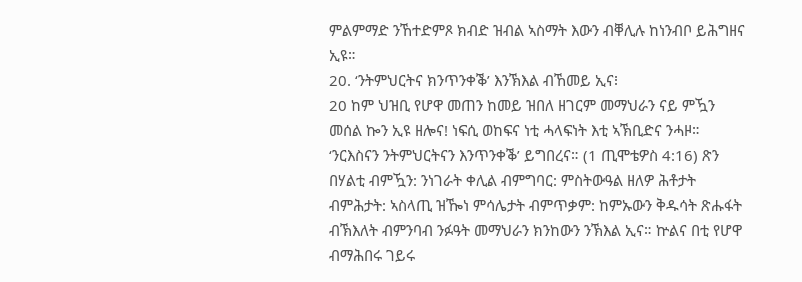ምልምማድ ንኸተድምጾ ክብድ ዝብል ኣስማት እውን ብቐሊሉ ከነንብቦ ይሕግዘና ኢዩ።
20. ‘ንትምህርትና ክንጥንቀቕ’ እንኽእል ብኸመይ ኢና፧
20 ከም ህዝቢ የሆዋ መጠን ከመይ ዝበለ ዘገርም መማህራን ናይ ምዃን መሰል ኰን ኢዩ ዘሎና! ነፍሲ ወከፍና ነቲ ሓላፍነት እቲ ኣኽቢድና ንሓዞ። ‘ንርእስናን ንትምህርትናን እንጥንቀቕ’ ይግበረና። (1 ጢሞቴዎስ 4:16) ጽን በሃልቲ ብምዃን: ንነገራት ቀሊል ብምግባር: ምስትውዓል ዘለዎ ሕቶታት ብምሕታት: ኣስላጢ ዝዀነ ምሳሌታት ብምጥቃም: ከምኡውን ቅዱሳት ጽሑፋት ብኽእለት ብምንባብ ንፉዓት መማህራን ክንከውን ንኽእል ኢና። ኵልና በቲ የሆዋ ብማሕበሩ ገይሩ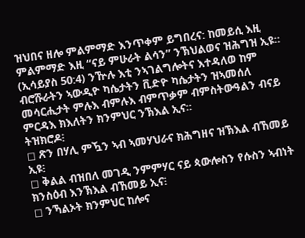ዝህበና ዘሎ ምልምማድ እንጥቀም ይግበረና: ከመይሲ እዚ ምልምማድ እዚ “ናይ ምሁራት ልሳን” ንኽህልወና ዝሕግዝ ኢዩ። (ኢሳይያስ 50:4) ንዅሉ እቲ ንኣገልግሎትና እተዳለወ ከም ብሮሹራትን ኣውዲዮ ካሴታትን ቪድዮ ካሴታትን ዝኣመሰለ መሳርሒታት ምሉእ ብምሉእ ብምጥቃም ብምስትውዓልን ብናይ ምርዳእ ክእለትን ክንምህር ንኽእል ኢና።
ትዝክሮዶ፧
◻ ጽን በሃሊ ምዃን ኣብ ኣመሃህራና ክሕግዘና ዝኽእል ብኸመይ ኢዩ፧
◻ ቅልል ብዝበለ መገዲ ንምምሃር ናይ ጳውሎስን የሱስን ኣብነት ክንስዕብ እንኽእል ብኸመይ ኢና፧
◻ ንኻልኦት ክንምህር ከሎና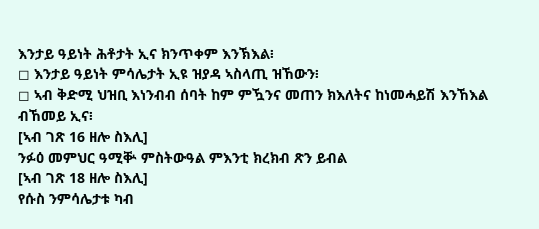እንታይ ዓይነት ሕቶታት ኢና ክንጥቀም እንኽእል፧
◻ እንታይ ዓይነት ምሳሌታት ኢዩ ዝያዳ ኣስላጢ ዝኸውን፧
◻ ኣብ ቅድሚ ህዝቢ እነንብብ ሰባት ከም ምዃንና መጠን ክእለትና ከነመሓይሽ እንኸእል ብኸመይ ኢና፧
[ኣብ ገጽ 16 ዘሎ ስእሊ]
ንፉዕ መምህር ዓሚቝ ምስትውዓል ምእንቲ ክረክብ ጽን ይብል
[ኣብ ገጽ 18 ዘሎ ስእሊ]
የሱስ ንምሳሌታቱ ካብ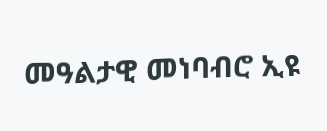መዓልታዊ መነባብሮ ኢዩ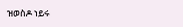ዝወስዶ ነይሩ